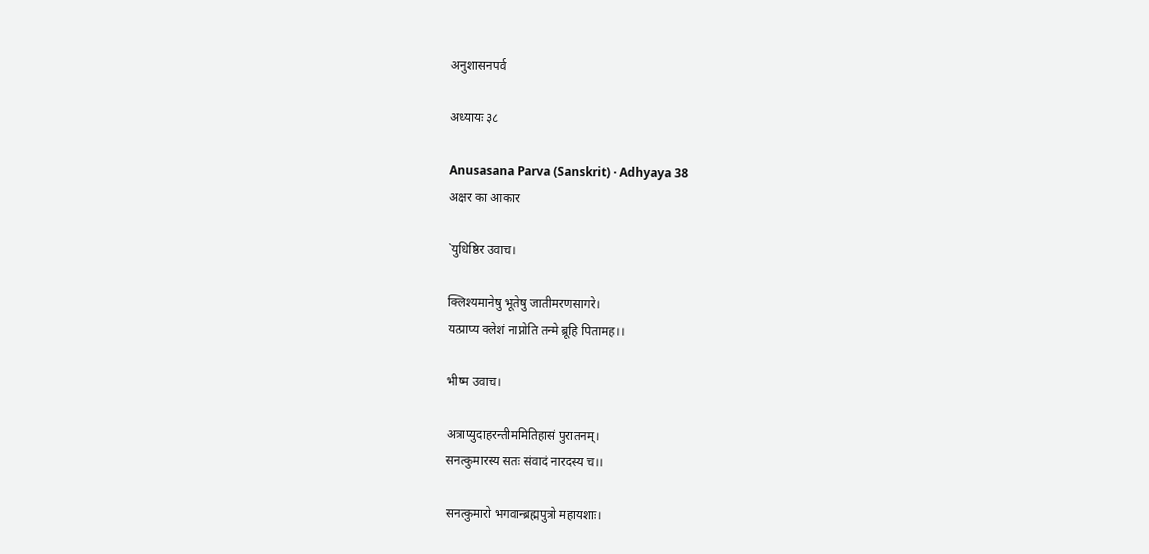अनुशासनपर्व

अध्यायः ३८

Anusasana Parva (Sanskrit) · Adhyaya 38
अक्षर का आकार

`युधिष्ठिर उवाच।

क्लिश्यमानेषु भूतेषु जातीमरणसागरे।
यत्प्राप्य क्लेशं नाप्नोति तन्मे ब्रूहि पितामह।।

भीष्म उवाच।

अत्राप्युदाहरन्तीममितिहासं पुरातनम्।
सनत्कुमारस्य सतः संवादं नारदस्य च।।

सनत्कुमारो भगवान्ब्रह्मपुत्रो महायशाः।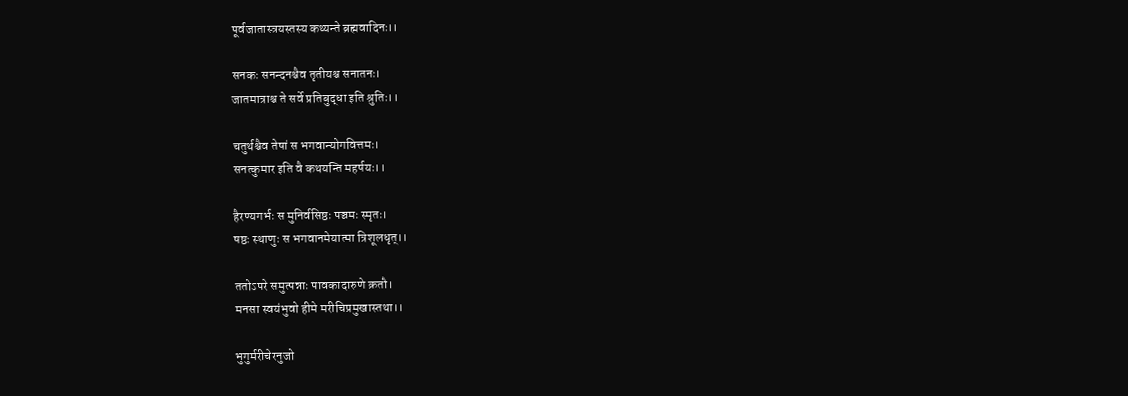पूर्वजातास्त्रयस्तस्य कथ्यन्ते ब्रह्मवादिनः।।

सनकः सनन्दनश्चैव तृतीयश्च सनातनः।
जातमात्राश्च ते सर्वे प्रतिबुद्धा इति श्रुतिः।।

चतुर्थश्चैव तेषां स भगवान्योगवित्तमः।
सनत्कुमार इति वै कथयन्ति महर्षयः।।

हैरण्यगर्भः स मुनिर्वसिष्ठः पञ्चमः स्मृतः।
षष्ठः स्थाणुः स भगवानमेयात्मा त्रिशूलधृत्।।

ततोऽपरे समुत्पन्नाः पावकादारुणे क्रतौ।
मनसा स्वयंभुवो हीमे मरीचिप्रमुखास्तथा।।

भुगुर्मरीचेरनुजो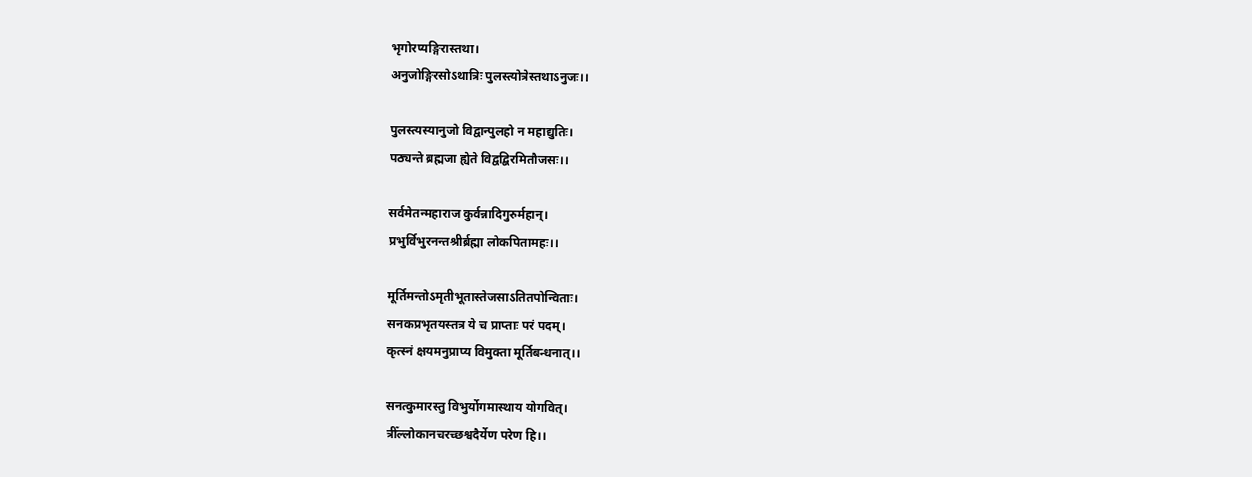भृगोरप्यङ्गिरास्तथा।
अनुजोङ्गिरसोऽथात्रिः पुलस्त्योत्रेस्तथाऽनुजः।।

पुलस्त्यस्यानुजो विद्वान्पुलहो न महाद्युतिः।
पठ्यन्ते ब्रह्मजा ह्येते विद्वद्बिरमितौजसः।।

सर्वमेतन्महाराज कुर्वन्नादिगुरुर्महान्।
प्रभुर्विभुरनन्तश्रीर्ब्रह्मा लोकपितामहः।।

मूर्तिमन्तोऽमृतीभूतास्तेजसाऽतितपोन्विताः।
सनकप्रभृतयस्तत्र ये च प्राप्ताः परं पदम्।
कृत्स्नं क्षयमनुप्राप्य विमुक्ता मूर्तिबन्धनात्।।

सनत्कुमारस्तु विभुर्योगमास्थाय योगवित्।
त्रीँल्लोकानचरच्छश्वदैर्येण परेण हि।।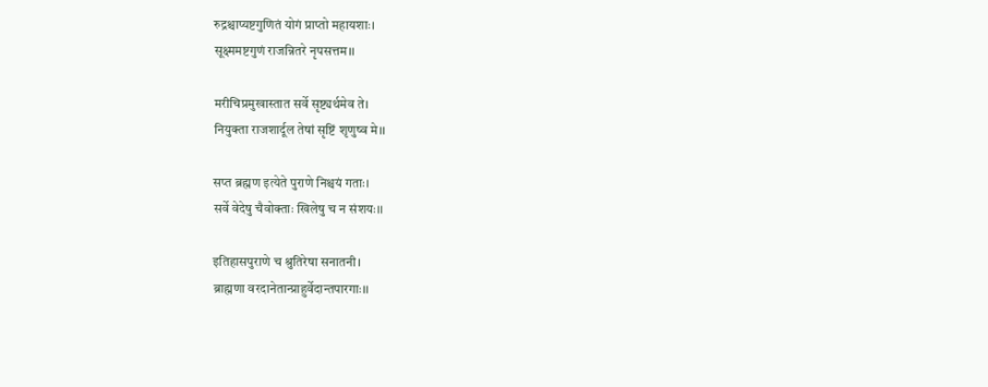रुद्रश्चाप्यष्टगुणितं योगं प्राप्तो महायशाः।
सूक्ष्ममष्टगुणं राजन्नितरे नृपसत्तम।।

मरीचिप्रमुखास्तात सर्वे सृष्ट्यर्थमेव ते।
नियुक्ता राजशार्दूल तेषां सृष्टिं शृणुष्व मे।।

सप्त ब्रह्मण इत्येते पुराणे निश्चयं गताः।
सर्वे वेदेषु चैवोक्ताः खिलेषु च न संशयः।।

इतिहासपुराणे च श्रुतिरेषा सनातनी।
ब्राह्मणा वरदानेतान्प्राहुर्वेदान्तपारगाः।।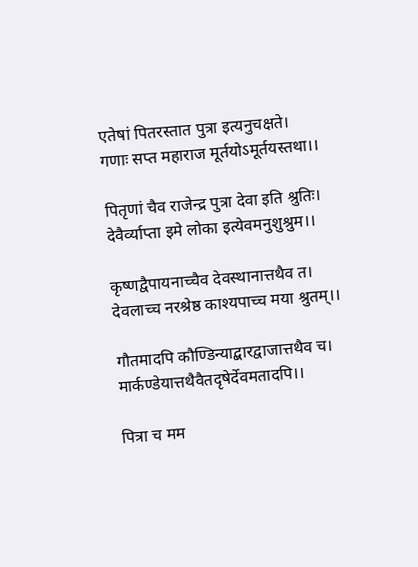एतेषां पितरस्तात पुत्रा इत्यनुचक्षते।
गणाः सप्त महाराज मूर्तयोऽमूर्तयस्तथा।।

पितृणां चैव राजेन्द्र पुत्रा देवा इति श्रुतिः।
देवैर्व्याप्ता इमे लोका इत्येवमनुशुश्रुम।।

कृष्णद्वैपायनाच्चैव देवस्थानात्तथैव त।
देवलाच्च नरश्रेष्ठ काश्यपाच्च मया श्रुतम्।।

गौतमादपि कौण्डिन्याद्बारद्वाजात्तथैव च।
मार्कण्डेयात्तथैवैतदृषेर्देवमतादपि।।

पित्रा च मम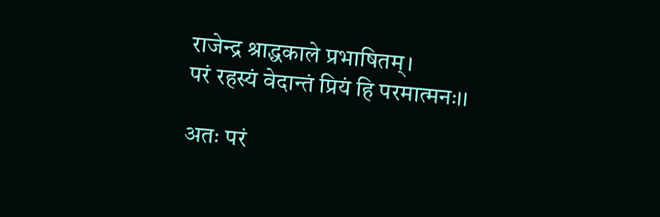राजेन्द्र श्राद्धकाले प्रभाषितम्।
परं रहस्यं वेदान्तं प्रियं हि परमात्मनः।।

अतः परं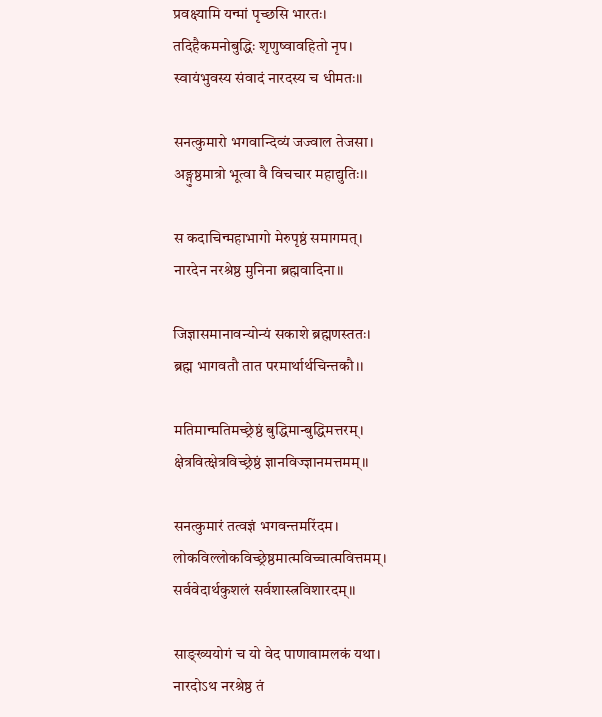प्रवक्ष्यामि यन्मां पृच्छसि भारतः।
तदिहैकमनोबुद्धिः शृणुष्वावहितो नृप।
स्वायंभुवस्य संवादं नारदस्य च धीमतः।।

सनत्कुमारो भगवान्दिव्यं जज्वाल तेजसा।
अङ्गुष्ठमात्रो भूत्वा वै विचचार महाद्युतिः।।

स कदाचिन्महाभागो मेरुपृष्ठं समागमत्।
नारदेन नरश्रेष्ठ मुनिना ब्रह्मवादिना।।

जिज्ञासमानावन्योन्यं सकाशे ब्रह्मणस्ततः।
ब्रह्म भागवतौ तात परमार्थार्थचिन्तकौ।।

मतिमान्मतिमच्छ्रेष्ठं बुद्धिमान्बुद्धिमत्तरम्।
क्षेत्रवित्क्षेत्रविच्छ्रेष्ठं ज्ञानविज्ज्ञानमत्तमम्।।

सनत्कुमारं तत्वज्ञं भगवन्तमरिंदम।
लोकविल्लोकविच्छ्रेष्ठमात्मविच्चात्मवित्तमम्।
सर्ववेदार्थकुशलं सर्वशास्त्रविशारदम्।।

साङ्ख्ययोगं च यो वेद पाणावामलकं यथा।
नारदोऽथ नरश्रेष्ठ तं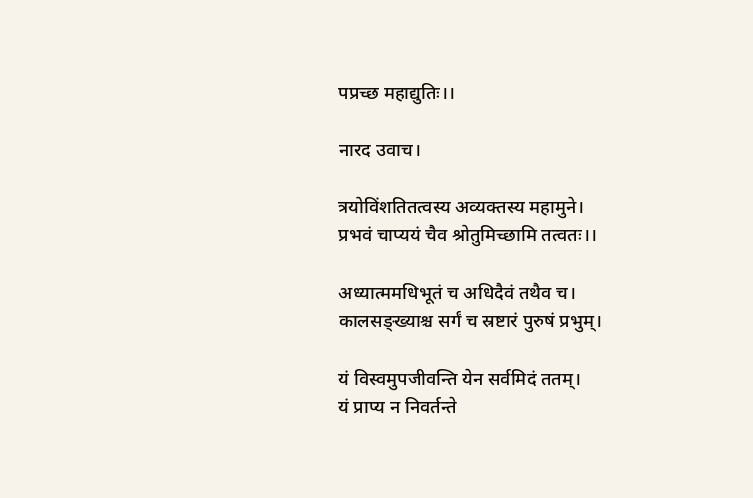पप्रच्छ महाद्युतिः।।

नारद उवाच।

त्रयोविंशतितत्वस्य अव्यक्तस्य महामुने।
प्रभवं चाप्ययं चैव श्रोतुमिच्छामि तत्वतः।।

अध्यात्ममधिभूतं च अधिदैवं तथैव च।
कालसङ्ख्याश्च सर्गं च स्रष्टारं पुरुषं प्रभुम्।

यं विस्वमुपजीवन्ति येन सर्वमिदं ततम्।
यं प्राप्य न निवर्तन्ते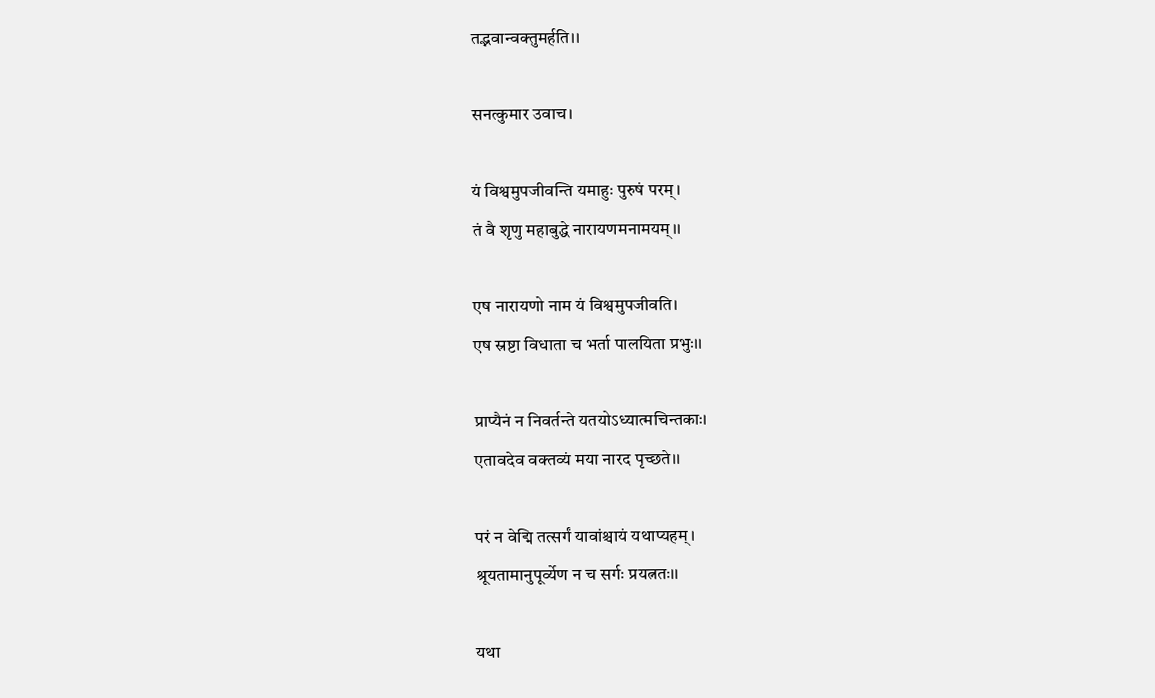तद्भवान्वक्तुमर्हति।।

सनत्कुमार उवाच।

यं विश्वमुपजीवन्ति यमाहुः पुरुषं परम्।
तं वै शृणु महाबुद्धे नारायणमनामयम्।।

एष नारायणो नाम यं विश्वमुपजीवति।
एष स्रष्टा विधाता च भर्ता पालयिता प्रभुः।।

प्राप्यैनं न निवर्तन्ते यतयोऽध्यात्मचिन्तकाः।
एतावदेव वक्तव्यं मया नारद पृच्छते।।

परं न वेद्मि तत्सर्गं यावांश्चायं यथाप्यहम्।
श्रूयतामानुपूर्व्येण न च सर्गः प्रयत्नतः।।

यथा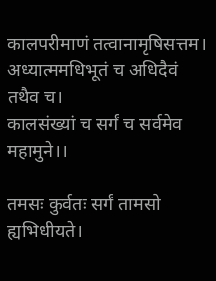कालपरीमाणं तत्वानामृषिसत्तम।
अध्यात्ममधिभूतं च अधिदैवं तथैव च।
कालसंख्यां च सर्गं च सर्वमेव महामुने।।

तमसः कुर्वतः सर्गं तामसो ह्यभिधीयते।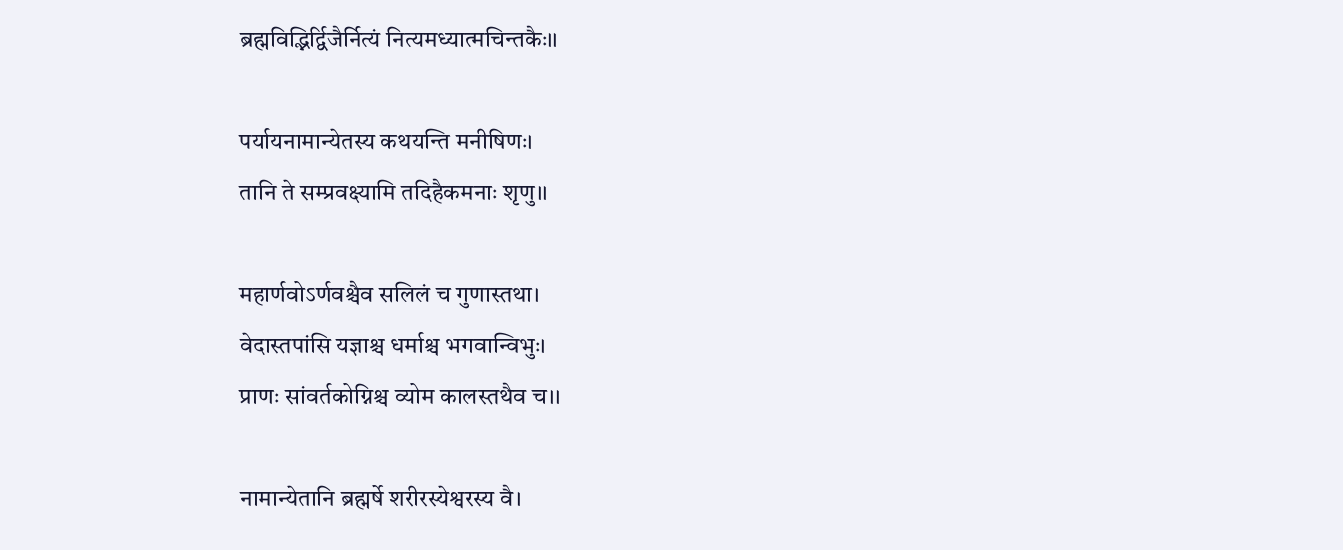ब्रह्मविद्भिर्द्विजैर्नित्यं नित्यमध्यात्मचिन्तकैः।।

पर्यायनामान्येतस्य कथयन्ति मनीषिणः।
तानि ते सम्प्रवक्ष्यामि तदिहैकमनाः शृणु।।

महार्णवोऽर्णवश्चैव सलिलं च गुणास्तथा।
वेदास्तपांसि यज्ञाश्च धर्माश्च भगवान्विभुः।
प्राणः सांवर्तकोग्निश्च व्योम कालस्तथैव च।।

नामान्येतानि ब्रह्मर्षे शरीरस्येश्वरस्य वै।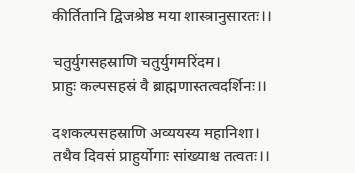कीर्तितानि द्विजश्रेष्ठ मया शास्त्रानुसारतः।।

चतुर्युगसहस्राणि चतुर्युगमरिंदम।
प्राहुः कल्पसहस्रं वै ब्राह्मणास्तत्वदर्शिनः।।

दशकल्पसहस्राणि अव्ययस्य महानिशा।
तथैव दिवसं प्राहुर्योगाः सांख्याश्च तत्वतः।।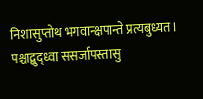निशासुप्तोथ भगवान्क्षपान्ते प्रत्यबुध्यत।
पश्चाद्बुद्ध्वा ससर्जापस्तासु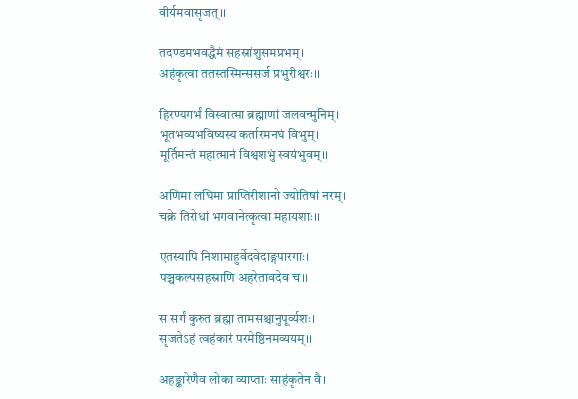वीर्यमवासृजत्।।

तदण्डमभवद्धैमं सहस्रांशुसमप्रभम्।
अहंकृत्वा ततस्तस्मिन्ससर्ज प्रभुरीश्वरः।।

हिरण्यगर्भं विस्वात्मा ब्रह्माणां जलवन्मुनिम्।
भूतभव्यभविष्यस्य कर्तारमनघं विभुम्।
मूर्तिमन्तं महात्मानं विश्वशभुं स्वयंभुवम्।।

अणिमा लघिमा प्राप्तिरीशानो ज्योतिषां नरम्।
चक्रे तिरोधां भगवानेत्कृत्वा महायशाः।।

एतस्यापि निशामाहुर्वेदवेदाङ्गपारगाः।
पञ्चकल्पसहस्राणि अहरेतावदेव च।।

स सर्गं कुरुत ब्रह्मा तामसश्चानुपूर्व्यशः।
सृजतेऽहं त्वहंकारं परमेष्ठिनमव्ययम्।।

अहङ्कारेणैव लोका व्याप्ताः साहंकृतेन वै।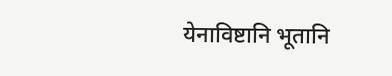येनाविष्टानि भूतानि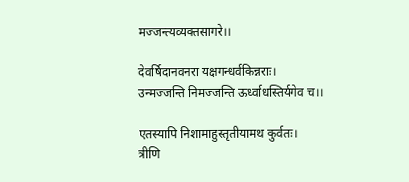मज्जन्त्यव्यक्तसागरे।।

देवर्षिदानवनरा यक्षगन्धर्वकिन्नराः।
उन्मज्जन्ति निमज्जन्ति ऊर्ध्वाधस्तिर्यगेव च।।

एतस्यापि निशामाहुस्तृतीयामथ कुर्वतः।
त्रीणि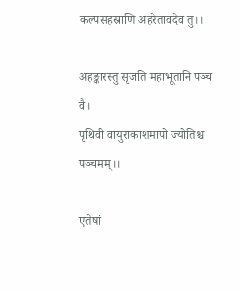कल्पसहस्राणि अहरेतावदेव तु।।

अहङ्कारस्तु सृजति महाभूतानि पञ्च वै।
पृथिवी वायुराकाशमापो ज्योतिश्च पञ्चमम्।।

एतेषां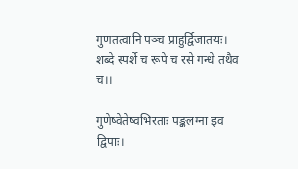गुणतत्वानि पञ्च प्राहुर्द्विजातयः।
शब्दे स्पर्शे च रूपे च रसे गन्धे तथैव च।।

गुणेष्वेतेष्वभिरताः पङ्कलग्ना इव द्विपाः।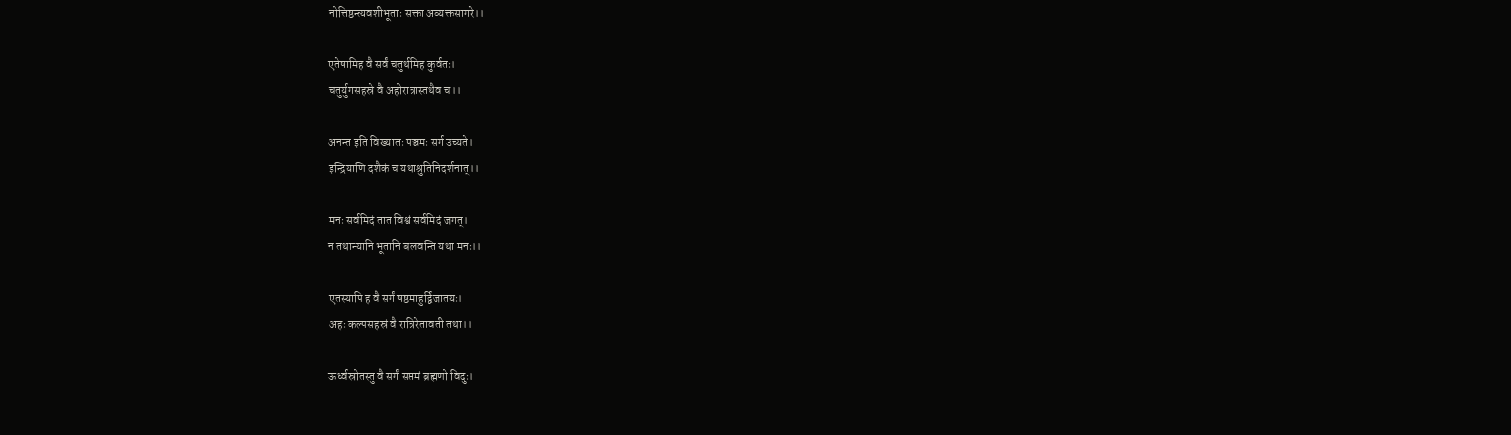नोत्तिष्ठन्त्यवशीभूताः सक्ता अव्यक्तसागरे।।

एतेषामिह वै सर्वं चतुर्थमिह कुर्वतः।
चतुर्युगसहस्रे वै अहोरात्रास्तथैव च।।

अनन्त इति विख्यातः पञ्चमः सर्ग उच्यते।
इन्द्रियाणि दशैकं च यथाश्रुतिनिदर्शनात्।।

मनः सर्वमिदं तात विश्वं सर्वमिदं जगत्।
न तथान्यानि भूतानि बलवन्ति यथा मनः।।

एतस्यापि ह वै सर्गं षष्ठमाहुर्द्विजातयः।
अहः कल्पसहस्रं वै रात्रिरेतावती तथा।।

ऊर्ध्वस्रोतस्तु वै सर्गं सप्तमं ब्रह्मणो विदुः।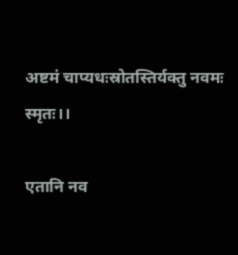अष्टमं चाप्यधःस्रोतस्तिर्यक्तु नवमः स्मृतः।।

एतानि नव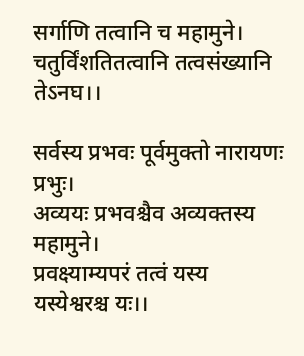सर्गाणि तत्वानि च महामुने।
चतुर्विंशतितत्वानि तत्वसंख्यानि तेऽनघ।।

सर्वस्य प्रभवः पूर्वमुक्तो नारायणः प्रभुः।
अव्ययः प्रभवश्चैव अव्यक्तस्य महामुने।
प्रवक्ष्याम्यपरं तत्वं यस्य यस्येश्वरश्च यः।।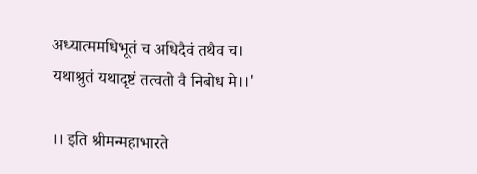अध्यात्ममधिभूतं च अधिदैवं तथैव च।
यथाश्रुतं यथादृष्टं तत्वतो वै निबोध मे।।'

।। इति श्रीमन्महाभारते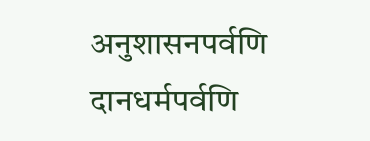अनुशासनपर्वणि
दानधर्मपर्वणि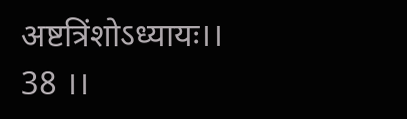अष्टत्रिंशोऽध्यायः।। 38 ।।